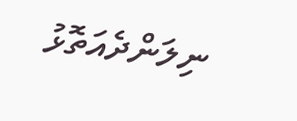ނިލަންދެއަތޮޅު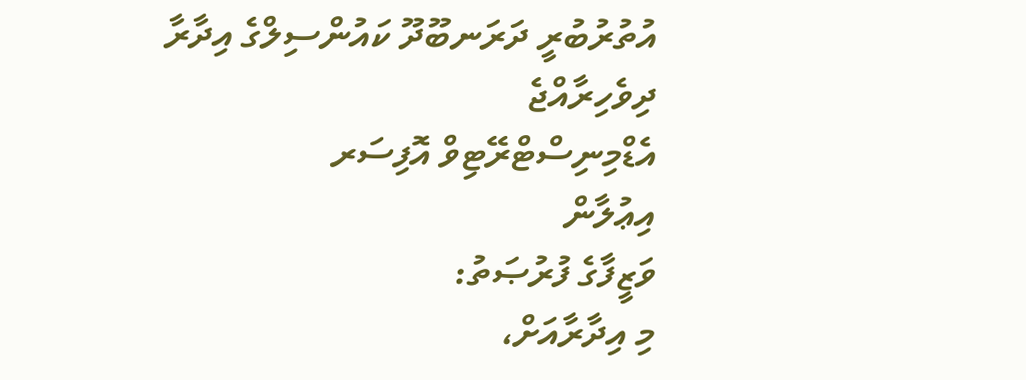އުތުރުބުރީ ދަރަނބޫދޫ ކައުންސިލްގެ އިދާރާ
ދިވެހިރާއްޖެ
އެޑްމިނިސްޓްރޭޓިވް އޮފިސަރ
އިޢުލާން
ވަޒީފާގެ ފުރުޞަތު:
މި އިދާރާއަށް،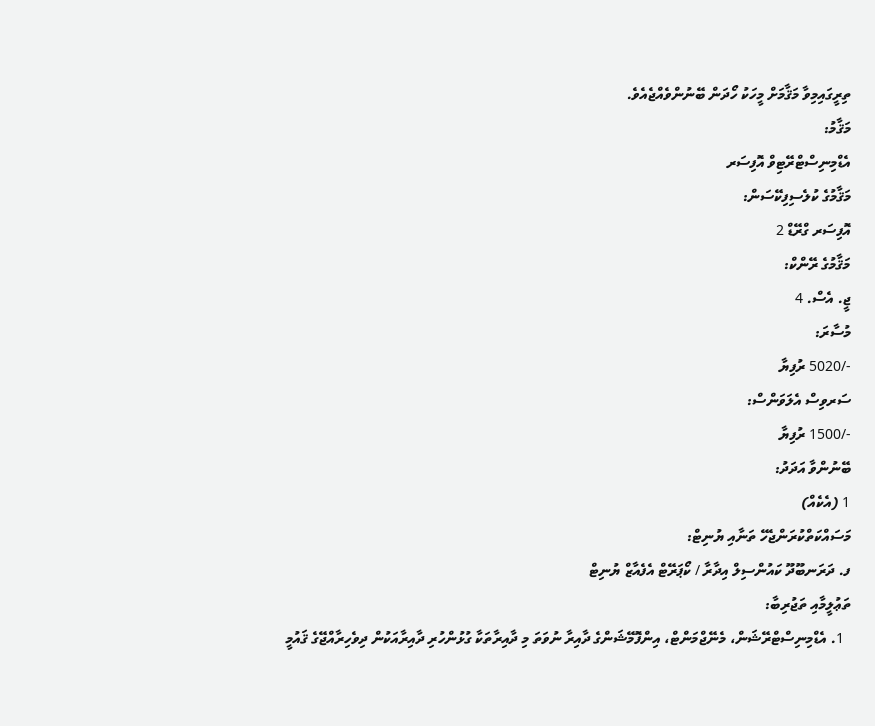ތިރީގައިމިވާ މަޤާމަށް މީހަކު ހޯދަން ބޭނުންވެއްޖެއެވެ.
މަޤާމު:
އެޑްމިނިސްޓްރޭޓިވް އޮފިސަރ
މަޤާމުގެ ކުލެސިފިކޭސަން:
އޮފިސަރ ގްރޭޑް 2
މަޤާމުގެ ރޭންކް:
ޖީ. އެސް. 4
މުސާރަ:
-/5020 ރުފިޔާ
ސަރވިސް އެލަވަންސް:
-/1500 ރުފިޔާ
ބޭނުންވާ އަދަދު:
1 (އެކެއް)
މަސައްކަތްކުރަންޖެހޭ ތަނާއި ޔުނިޓް:
ފ. ދަރަނބޫދޫ ކައުންސިލް އިދާރާ / ކޯޕަރޭޓް އެފެއާޒް ޔުނިޓް
ތަޢުލީމާއި ތަޖުރިބާ:
  1. އެޑްމިނިސްޓްރޭޝަން، މެނޭޖްމަންޓް، އިންފޮމޭޝަންގެ ދާއިރާ ނުވަތަ މި ދާއިރާތަކާ ގުޅުންހުރި ދާއިރާއަކުން ދިވެހިރާއްޖޭގެ ޤައުމީ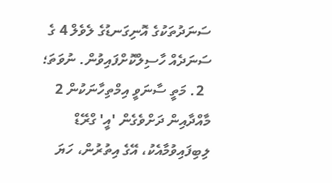ސަނަދުތަކުގެ އޮނިގަނޑުގެ ލެވެލް 4 ގެ ސަނަދެއް ހާސިލްކޮށްފައިވުން. ނުވަތަ؛
  2. މަތީ ސާނަވީ އިމްތިހާނަކުން 2 މާއްދާއިން ދަށްވެގެން 'އީ' ގްރޭޑް ލިބިފައިވުމާއެކު، އޭގެ އިތުރުން، ހަޔަ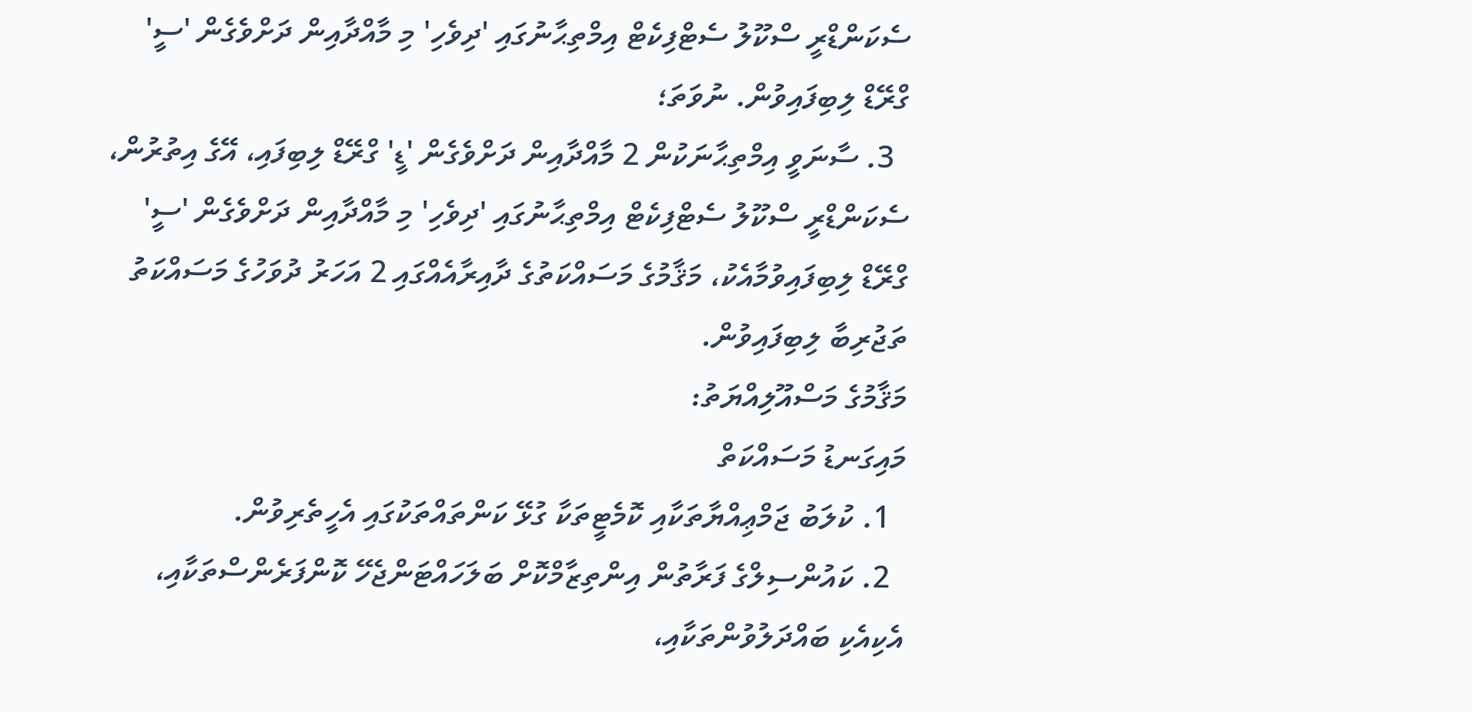ސެކަންޑްރީ ސްކޫލު ސެޓްފިކެޓް އިމްތިޙާނުގައި 'ދިވެހި' މި މާއްދާއިން ދަށްވެގެން 'ސީ' ގްރޭޑް ލިބިފައިވުން. ނުވަތަ؛
  3. ސާނަވީ އިމްތިޙާނަކުން 2 މާއްދާއިން ދަށްވެގެން 'ޑީ' ގްރޭޑް ލިބިފައި، އޭގެ އިތުރުން، ސެކަންޑްރީ ސްކޫލު ސެޓްފިކެޓް އިމްތިޙާނުގައި 'ދިވެހި' މި މާއްދާއިން ދަށްވެގެން 'ސީ' ގްރޭޑް ލިބިފައިވުމާއެކު، މަޤާމުގެ މަސައްކަތުގެ ދާއިރާއެއްގައި 2 އަހަރު ދުވަހުގެ މަސައްކަތު ތަޖުރިބާ ލިބިފައިވުން.
މަޤާމުގެ މަސްއޫލިއްޔަތު:
މައިގަނޑު މަސައްކަތް
  1. ކުލަބު ޖަމްޢިއްޔާތަކާއި ކޮމެޓީތަކާ ގުޅޭ ކަންތައްތަކުގައި އެހީތެރިވުން.
  2. ކައުންސިލްގެ ފަރާތުން އިންތިޒާމްކޮށް ބަލަހައްޓަންޖެހޭ ކޮންފަރެންސްތަކާއި، އެކިއެކި ބައްދަލުވުންތަކާއި،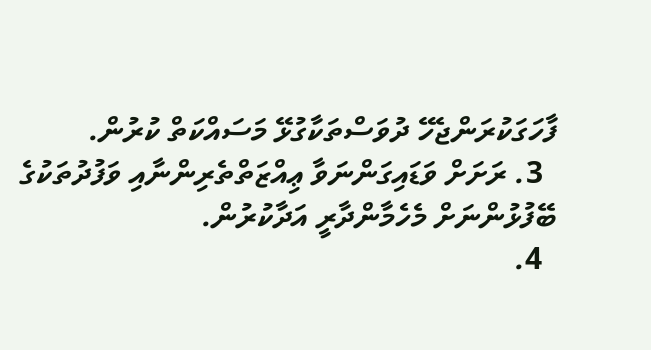ފާހަގަކުރަންޖެހޭ ދުވަސްތަކާގުޅޭ މަސައްކަތް ކުރުން.
  3. ރަށަށް ވަޑައިގަންނަވާ ޢިއްޒަތްތެރިންނާއި ވަފުދުތަކުގެ ބޭފުޅުންނަށް މެހެމާންދާރީ އަދާކުރުން.
  4.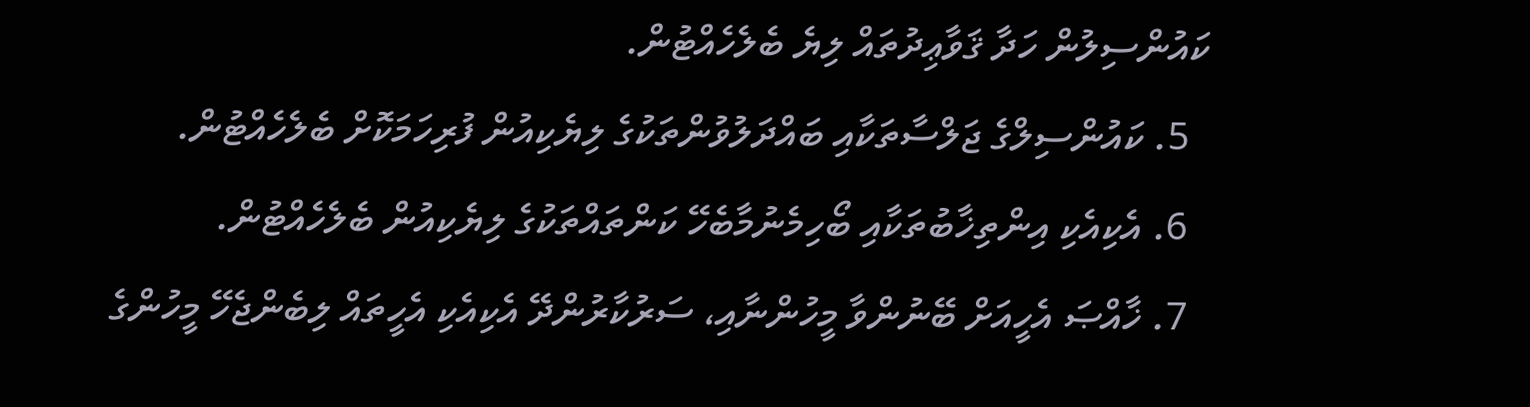ކައުންސިލުން ހަދާ ޤަވާޢިދުތައް ލިޔެ ބެލެހެއްޓުން.
  5. ކައުންސިލްގެ ޖަލްސާތަކާއި ބައްދަލުވުންތަކުގެ ލިޔެކިއުން ފުރިހަމަކޮށް ބެލެހެއްޓުން.
  6. އެކިއެކި އިންތިޚާބުތަކާއި ބޯހިމެނުމާބެހޭ ކަންތައްތަކުގެ ލިޔެކިއުން ބެލެހެއްޓުން.
  7. ޚާއްޞަ އެހީއަށް ބޭނުންވާ މީހުންނާއި، ސަރުކާރުންދޭ އެކިއެކި އެހީތައް ލިބެންޖެހޭ މީހުންގެ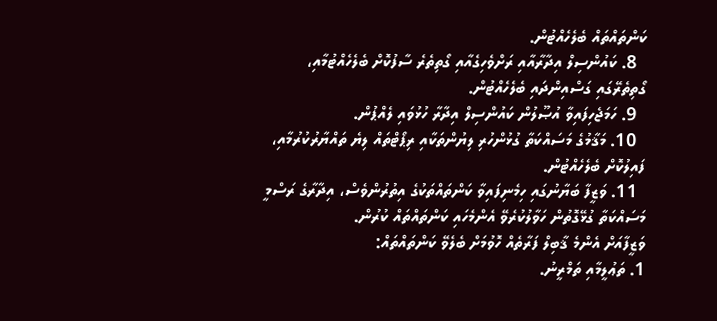ކަންތައްތައް ބެލެހެއްޓުން.
  8. ކައުންސިލް އިދާރާއާއި ރަށްވެހިގެއާއި ގޯތިތެރެ ސާފުކޮށް ބެލެހެއްޓުމާއި، ގޯތިތެރޭގައި ގަސްއިންދައި ބެލެހެއްޓުން.
  9. ހަމަޖެހިފައިވާ އުޞޫލުން ކައުންސިލް އިދާރާ ހުޅުވައި ލެއްޕުން.
  10. މަޤާމުގެ މަސައްކަތާ ގުޅުންހުރި ލިޔުންތަކާއި ރިޕޯޓްތައް ލިޔެ ތައްޔާރުކުރުމާއި، ފައިލުކޮށް ބެލެހެއްޓުން.
  11. ވަޒީފާ ބަޔާނުގައި ހިމެނިފައިވާ ކަންތައްތަކުގެ އިތުރުންވެސް، އިދާރާގެ ރަސްމީ މަސައްކަތާ ގުޅޭގޮތުން ހަވާލުކުރެވޭ އެންމެހައި ކަންތައްތައް ކުރުން.
ވަޒީފާއަށް އެންމެ ޤާބިލް ފަރާތެއް ހޮވުމަށް ބެލެވޭ ކަންތައްތައް:
1. ތަޢުލީމާއި ތަމްރީނު.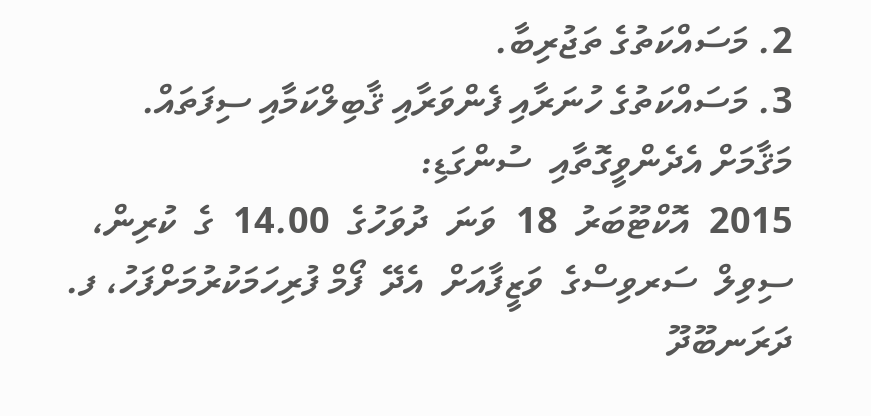2. މަސައްކަތުގެ ތަޖުރިބާ.
3. މަސައްކަތުގެ ހުނަރާއި ފެންވަރާއި ޤާބިލްކަމާއި ސިފަތައް.
މަޤާމަށް އެދެންވީގޮތާއި  ސުންގަޑި:
2015  އޮކްޓޫބަރު  18  ވަނަ  ދުވަހުގެ  14.00  ގެ  ކުރިން،  ސިވިލް  ސަރވިސްގެ  ވަޒީފާއަށް  އެދޭ  ފޯމް ފުރިހަމަކުރުމަށްފަހު، ފ. ދަރަނބޫދޫ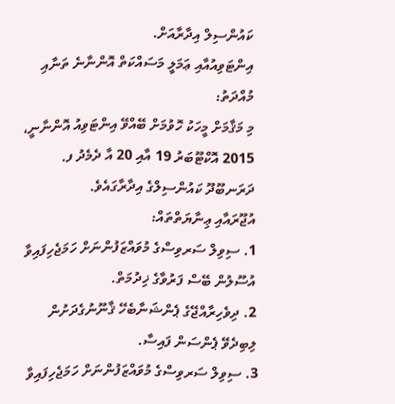ކައުންސިލް އިދާރާއަށް.
އިންޓަވިއުއާއި ޢަމަލީ މަސައްކަތް އޮންނާނެ ތަނާއި މުއްދަތު:
މި މަޤާމަށް މީހަކު ހޮވުމަށް ބޭއްވޭ އިންޓަވިއު އޮންނާނީ، 2015 އޮކްޓޫބަރު 19 އާއި 20 އާ ދެމެދު ފ. ދަރަނބޫދޫ ކައުންސިލްގެ އިދާރާގައެވެ.
އުޖޫރައާއި ޢިނާޔަތްތައް:
1. ސިވިލް ސަރވިސްގެ މުވައްޒަފުންނަށް ހަމަޖެހިފައިވާ އުސޫލުން ބޭސް ފަރުވާގެ ޚިދުމަތް.
2. ދިވެހިރާއްޖޭގެ ޕެންޝަނާބެހޭ ޤާނޫނުގެދަށުން ލިބިދެވޭ ޕެންސަން ފައިސާ.
3. ސިވިލް ސަރވިސްގެ މުވައްޒަފުންނަށް ހަމަޖެހިފައިވާ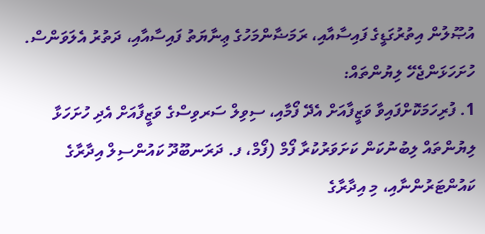އުޞޫލުން އިތުރުގަޑީގެ ފައިސާއާއި، ރަމަޟާންމަހުގެ ޢިނާޔަތު ފައިސާއާއި، ދަތުރު އެލަވަންސް.
ހުށަހަޅަންޖެހޭ ލިޔުންތައް:
1. ފުރިހަމަކޮށްފައިވާ ވަޒީފާއަށް އެދޭ ފޯމާއި، ސިވިލް ސަރވިސްގެ ވަޒީފާއަށް އެދި ހުށަހަޅާ ލިޔުންތައް ލިބުނުކަން ކަށަވަރުކުރާ ފޯމް (ފޯމް، ފ. ދަރަނބޫދޫ ކައުންސިލް އިދާރާގެ ކައުންޓަރުންނާއި، މި އިދާރާގެ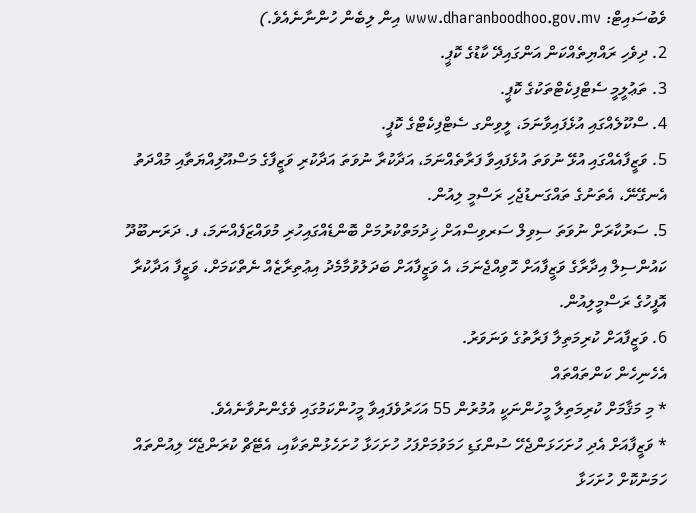ވެބުސައިޓް: www.dharanboodhoo.gov.mv އިން ލިބެން ހުންނާނެއެވެ.)
2. ދިވެހި ރައްޔިތެއްކަން އަންގައިދޭ ކާޑުގެ ކޮޕީ.
3. ތަޢުލީމީ ސެޓްފިކެޓްތަކުގެ ކޮޕީ.
4. ސްކޫލެއްގައި އުޅެފައިވާނަމަ، ލީވިންގ ސެޓްފިކެޓްގެ ކޮޕީ.
5. ވަޒީފާއެއްގައި އުޅޭ ނުވަތަ އުޅެފައިވާ ފަރާތެއްނަމަ، އަދާކުރާ ނުވަތަ އަދާކުރި ވަޒީފާގެ މަސްއޫލިއްޔަތާއި މުއްދަތު އެނގޭނޭ، އެތަނުގެ ތައްގަނޑުޖެހި ރަސްމީ ލިއުން.
5. ސަރުކާރަށް ނުވަތަ ސިވިލް ސަރވިސްއަށް ޚިދުމަތްކުރުމަށް ބޮންޑެއްގައިހުރި މުވައްޒަފެއްނަމަ، ފ. ދަރަނބޫދޫ ކައުންސިލް އިދާރާގެ ވަޒީފާއަށް ހޮވިއްޖެނަމަ، އެ ވަޒީފާއަށް ބަދަލުވުމާމެދު އިޢުތިރާޒެއް ނެތްކަމަށް، ވަޒީފާ އަދާކުރާ އޮފީހުގެ ރަސްމީލިއުން.
6. ވަޒީފާއަށް ކުރިމަތިލާ ފަރާތުގެ ވަނަވަރު.
އެހެނިހެން ކަންތައްތައް
* މި މަޤާމަށް ކުރިމަތިލާ މީހުންނަކީ އުމުރުން 55 އަހަރުވެފައިވާ މީހުންކަމުގައި ވެގެންނުވާނެއެވެ.
* ވަޒީފާއަށް އެދި ހުށަހަޅަންޖެހޭ ސުންގަޑި ހަމަވުމަށްފަހު ހުށަހަޅާ ހުށަހެޅުންތަކާއި، އެޓޭޗް ކުރަންޖެހޭ ލިއުންތައް ހަމަނުކޮށް ހުށަހަޅާ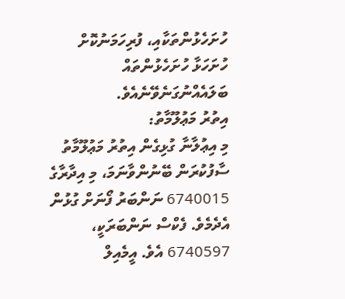ހުށަހެޅުންތަކާއި، ފުރިހަމަނުކޮށް ހުށަހަޅާ ހުށަހެޅުންތައް ބަލައެއްނުގަނެވޭނެއެވެ.
އިތުރު މަޢުލޫމާތު:
މި އިޢުލާނާ ގުޅިގެން އިތުރު މަޢުލޫމާތު ސާފުކުރަން ބޭނުންވާނަމަ، މި އިދާރާގެ 6740015 ނަންބަރު ފޯނަށް ގުޅުން އެދެމެވެ. ފެކްސް ނަންބަރަކީ، 6740597 އެވެ. އީމެއިލް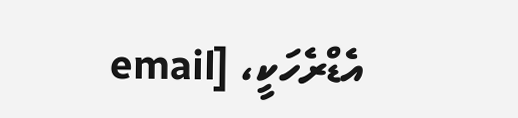އެޑްރެހަކީ، [email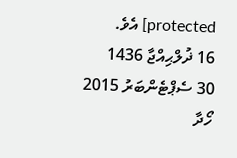protected] އެވެ.
16 ޛުލްޙިއްޖާ 1436
30 ސެޕްޓެންބަރު 2015
ހޯދާ